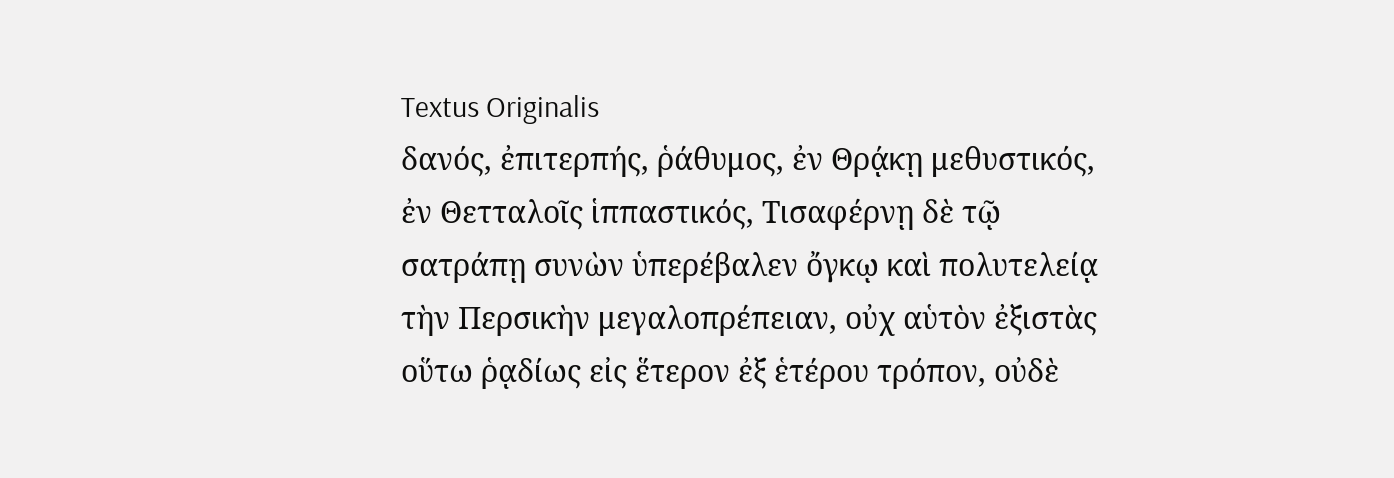Textus Originalis
δανός, ἐπιτερπής, ῥάθυμος, ἐν Θρᾴκῃ μεθυστικός, ἐν Θετταλοῖς ἱππαστικός, Τισαφέρνῃ δὲ τῷ σατράπῃ συνὼν ὑπερέβαλεν ὄγκῳ καὶ πολυτελείᾳ τὴν Περσικὴν μεγαλοπρέπειαν, οὐχ αὑτὸν ἐξιστὰς οὕτω ῥᾳδίως εἰς ἕτερον ἐξ ἑτέρου τρόπον, οὐδὲ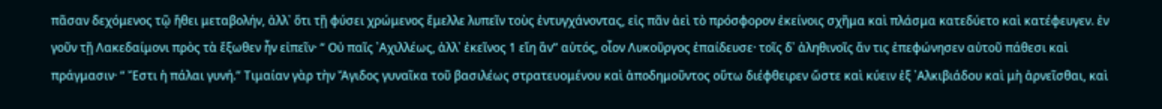πᾶσαν δεχόμενος τῷ ἤθει μεταβολήν, ἀλλ᾽ ὅτι τῇ φύσει χρώμενος ἔμελλε λυπεῖν τοὺς ἐντυγχάνοντας, εἰς πᾶν ἀεὶ τὸ πρόσφορον ἐκείνοις σχῆμα καὶ πλάσμα κατεδύετο καὶ κατέφευγεν. ἐν γοῦν τῇ Λακεδαίμονι πρὸς τὰ ἔξωθεν ἦν εἰπεῖν· “ Οὐ παῖς ᾿Αχιλλέως, ἀλλ᾽ ἐκεῖνος 1 εἴη ἂν” αὐτός, οἷον Λυκοῦργος ἐπαίδευσε· τοῖς δ᾽ ἀληθινοῖς ἄν τις ἐπεφώνησεν αὐτοῦ πάθεσι καὶ πράγμασιν· “ Ἔστι ἡ πάλαι γυνή.” Τιμαίαν γὰρ τὴν Ἄγιδος γυναῖκα τοῦ βασιλέως στρατευομένου καὶ ἀποδημοῦντος οὕτω διέφθειρεν ὥστε καὶ κύειν ἐξ ᾿Αλκιβιάδου καὶ μὴ ἀρνεῖσθαι, καὶ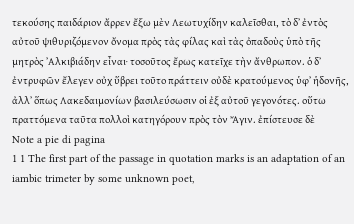τεκούσης παιδάριον ἄρρεν ἔξω μὲν Λεωτυχίδην καλεῖσθαι, τὸ δ᾽ ἐντὸς αὐτοῦ ψιθυριζόμενον ὄνομα πρὸς τὰς φίλας καὶ τὰς ὀπαδοὺς ὑπὸ τῆς μητρὸς ᾿Αλκιβιάδην εἶναι· τοσοῦτος ἔρως κατεῖχε τὴν ἄνθρωπον. ὁ δ᾽ ἐντρυφῶν ἔλεγεν οὐχ ὕβρει τοῦτο πράττειν οὐδὲ κρατούμενος ὑφ᾽ ἡδονῆς, ἀλλ᾽ ὅπως Λακεδαιμονίων βασιλεύσωσιν οἱ ἐξ αὐτοῦ γεγονότες. οὕτω πραττόμενα ταῦτα πολλοὶ κατηγόρουν πρὸς τὸν Ἄγιν. ἐπίστευσε δὲ
Note a pie di pagina
1 1 The first part of the passage in quotation marks is an adaptation of an iambic trimeter by some unknown poet,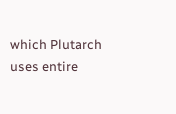which Plutarch uses entire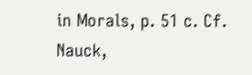in Morals, p. 51 c. Cf. Nauck,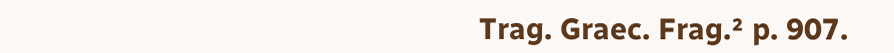Trag. Graec. Frag.² p. 907.